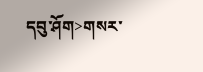དབུ་ཤོག>གསར་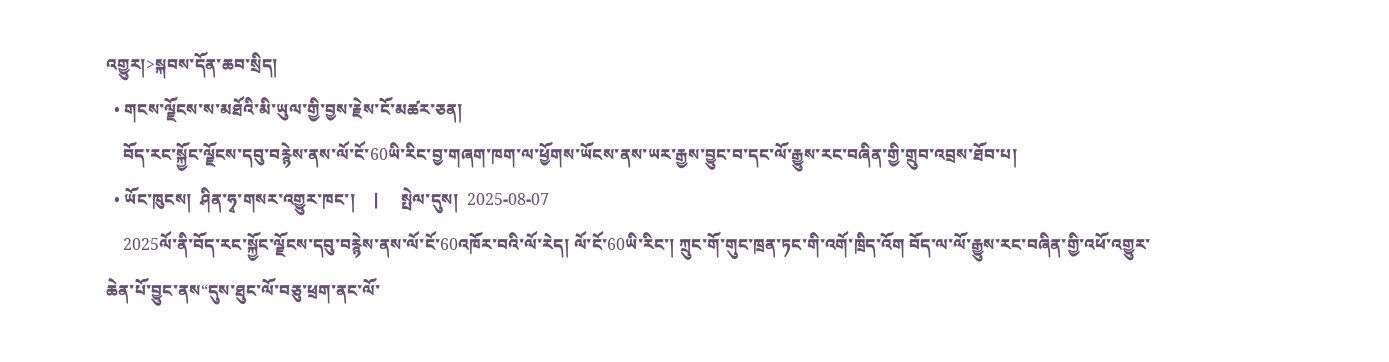འགྱུར།>སྐབས་དོན་ཆབ་སྲིད།
  • གངས་ལྗོངས་ས་མཐོའི་མི་ཡུལ་གྱི་བྱས་རྗེས་ངོ་མཚར་ཅན།
    བོད་རང་སྐྱོང་ལྗོངས་དབུ་བརྙེས་ནས་ལོ་ངོ་60ཡི་རིང་བྱ་གཞག་ཁག་ལ་ཕྱོགས་ཡོངས་ནས་ཡར་རྒྱས་བྱུང་བ་དང་ལོ་རྒྱུས་རང་བཞིན་གྱི་གྲུབ་འབྲས་ཐོབ་པ།
  • ཡོང་ཁུངས།  ཤིན་ཧྭ་གསར་འགྱུར་ཁང་།    |     སྤེལ་དུས།  2025-08-07
    2025ལོ་ནི་བོད་རང་སྐྱོང་ལྗོངས་དབུ་བརྙེས་ནས་ལོ་ངོ་60འཁོར་བའི་ལོ་རེད། ལོ་ངོ་60ཡི་རིང་། ཀྲུང་གོ་གུང་ཁྲན་ཏང་གི་འགོ་ཁྲིད་འོག བོད་ལ་ལོ་རྒྱུས་རང་བཞིན་གྱི་འཕོ་འགྱུར་ཆེན་པོ་བྱུང་ནས“དུས་ཐུང་ལོ་བཅུ་ཕྲག་ནང་ལོ་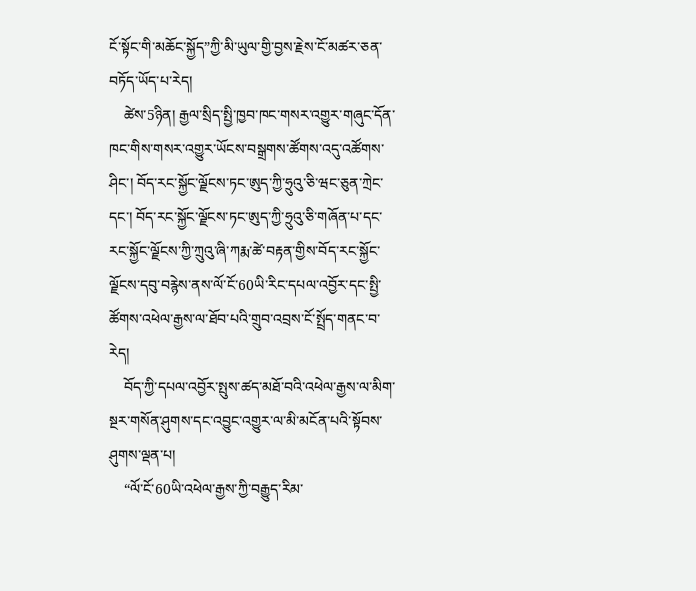ངོ་སྟོང་གི་མཆོང་སྐྱོད”ཀྱི་མི་ཡུལ་གྱི་བྱས་རྗེས་ངོ་མཚར་ཅན་བཏོད་ཡོད་པ་རེད།
    ཚེས་5ཉིན། རྒྱལ་སྲིད་སྤྱི་ཁྱབ་ཁང་གསར་འགྱུར་གཞུང་དོན་ཁང་གིས་གསར་འགྱུར་ཡོངས་བསྒྲགས་ཚོགས་འདུ་འཚོགས་ཤིང་། བོད་རང་སྐྱོང་ལྗོངས་ཏང་ཨུད་ཀྱི་ཧྲུའུ་ཅི་ཝང་ཅུན་ཀྲེང་དང་། བོད་རང་སྐྱོང་ལྗོངས་ཏང་ཨུད་ཀྱི་ཧྲུའུ་ཅི་གཞོན་པ་དང་རང་སྐྱོང་ལྗོངས་ཀྱི་ཀྲུའུ་ཞི་ཀརྨ་ཚེ་བརྟན་གྱིས་བོད་རང་སྐྱོང་ལྗོངས་དབུ་བརྙེས་ནས་ལོ་ངོ་60ཡི་རིང་དཔལ་འབྱོར་དང་སྤྱི་ཚོགས་འཕེལ་རྒྱས་ལ་ཐོབ་པའི་གྲུབ་འབྲས་ངོ་སྤྲོད་གནང་བ་རེད།
    བོད་ཀྱི་དཔལ་འབྱོར་སྤུས་ཚད་མཐོ་བའི་འཕེལ་རྒྱས་ལ་མིག་སྔར་གསོན་ཤུགས་དང་འབྱུང་འགྱུར་ལ་མི་མངོན་པའི་སྟོབས་ཤུགས་ལྡན་པ།
    “ལོ་ངོ་60ཡི་འཕེལ་རྒྱས་ཀྱི་བརྒྱུད་རིམ་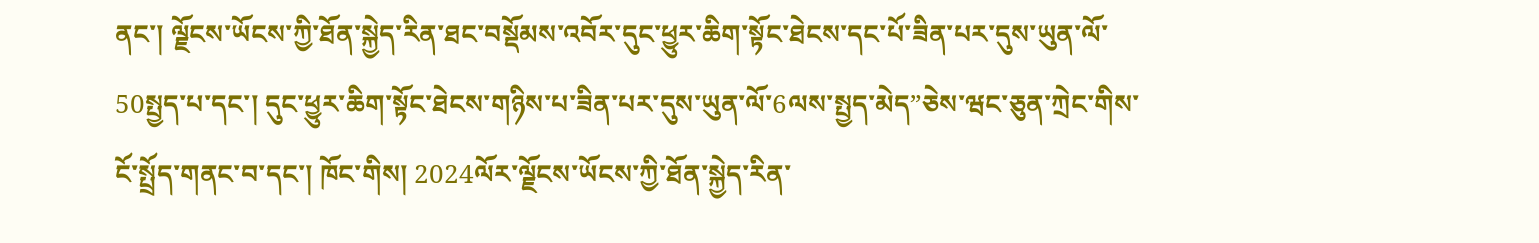ནང་། ལྗོངས་ཡོངས་ཀྱི་ཐོན་སྐྱེད་རིན་ཐང་བསྡོམས་འབོར་དུང་ཕྱུར་ཆིག་སྟོང་ཐེངས་དང་པོ་ཟིན་པར་དུས་ཡུན་ལོ་50སྤྱད་པ་དང་། དུང་ཕྱུར་ཆིག་སྟོང་ཐེངས་གཉིས་པ་ཟིན་པར་དུས་ཡུན་ལོ་6ལས་སྤྱད་མེད”ཅེས་ཝང་ཅུན་ཀྲེང་གིས་ངོ་སྤྲོད་གནང་བ་དང་། ཁོང་གིས། 2024ལོར་ལྗོངས་ཡོངས་ཀྱི་ཐོན་སྐྱེད་རིན་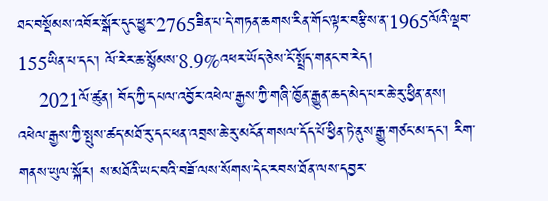ཐང་བསྡོམས་འབོར་སྒོར་དུང་ཕྱུར་2765ཟིན་པ་དེ་གཏན་ཆགས་རིན་གོང་ལྟར་བརྩིས་ན་1965ལོའི་ལྡབ་155ཡིན་པ་དང་། ལོ་རེར་ཆ་སྙོམས་8.9%འཕར་ཡོད་ཅེས་ངོ་སྤྲོད་གནང་བ་རེད།
    2021ལོ་ཚུན། བོད་ཀྱི་དཔལ་འབྱོར་འཕེལ་རྒྱས་ཀྱི་གཞི་ཁྱོན་རྒྱུན་ཆད་མེད་པར་ཆེ་རུ་ཕྱིན་ནས། འཕེལ་རྒྱས་ཀྱི་སྤུས་ཚད་མཐོ་རུ་དང་ཕན་འབྲས་ཆེ་རུ་མངོན་གསལ་དོད་པོ་ཕྱིན་ཏེ་ནུས་རྒྱུ་གཙང་མ་དང་། རིག་གནས་ཡུལ་སྐོར། ས་མཐོའི་ཡང་བའི་བཟོ་ལས་སོགས་དེང་རབས་ཐོན་ལས་དབྱར་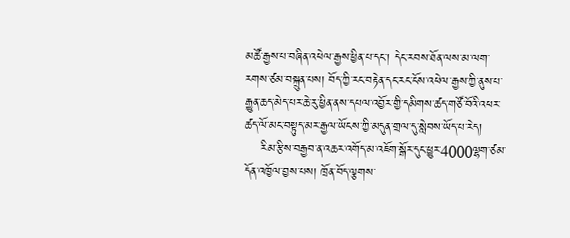མཚོ་རྒྱས་པ་བཞིན་འཕེལ་རྒྱས་ཕྱིན་པ་དང་། དེང་རབས་ཐོན་ལས་མ་ལག་རགས་ཙམ་བསྐྲུན་པས། བོད་ཀྱི་རང་བརྟེན་དང་རང་ངོས་འཕེལ་རྒྱས་ཀྱི་ནུས་པ་རྒྱུན་ཆད་མེད་པར་ཆེ་རུ་ཕྱིན་ནས་དཔལ་འབྱོར་གྱི་དམིགས་ཚད་གཙོ་བོའི་འཕར་ཚད་ལོ་མང་བསྟུད་མར་རྒྱལ་ཡོངས་ཀྱི་མདུན་གྲལ་དུ་སླེབས་ཡོད་པ་རེད།
    རིམ་རྩིས་བརྒྱབ་ན་འཆར་འགོད་མ་འཇོག་སྒོར་དུང་ཕྱུར་4000ལྷག་ཙམ་དོན་འཁྱོལ་བྱས་པས། ཁྲོན་བོད་ལྕགས་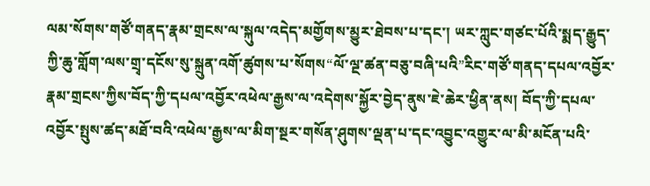ལམ་སོགས་གཙོ་གནད་རྣམ་གྲངས་ལ་སྐུལ་འདེད་མགྱོགས་མྱུར་ཐེབས་པ་དང་། ཡར་ཀླུང་གཙང་པོའི་སྨད་རྒྱུད་ཀྱི་ཆུ་གློག་ལས་གྲྭ་དངོས་སུ་སྐྲུན་འགོ་ཚུགས་པ་སོགས“ལོ་ལྔ་ཚན་བཅུ་བཞི་པའི”རིང་གཙོ་གནད་དཔལ་འབྱོར་རྣམ་གྲངས་ཀྱིས་བོད་ཀྱི་དཔལ་འབྱོར་འཕེལ་རྒྱས་ལ་འདེགས་སྐྱོར་བྱེད་ནུས་ཇེ་ཆེར་ཕྱིན་ནས། བོད་ཀྱི་དཔལ་འབྱོར་སྤུས་ཚད་མཐོ་བའི་འཕེལ་རྒྱས་ལ་མིག་སྔར་གསོན་ཤུགས་ལྡན་པ་དང་འབྱུང་འགྱུར་ལ་མི་མངོན་པའི་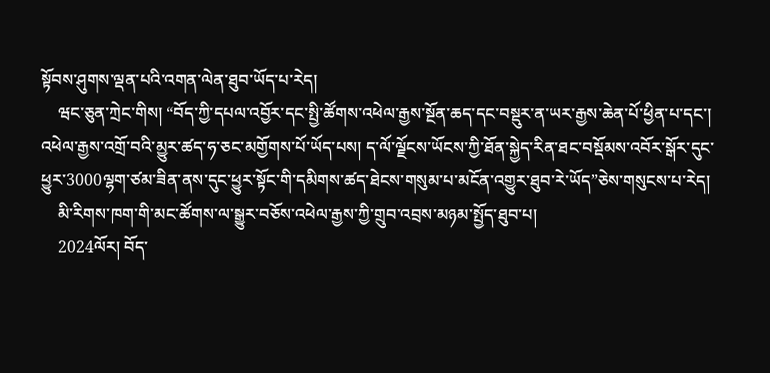སྟོབས་ཤུགས་ལྡན་པའི་འགན་ལེན་ཐུབ་ཡོད་པ་རེད།
    ཝང་ཅུན་ཀྲེང་གིས། “བོད་ཀྱི་དཔལ་འབྱོར་དང་སྤྱི་ཚོགས་འཕེལ་རྒྱས་སྔོན་ཆད་དང་བསྡུར་ན་ཡར་རྒྱས་ཆེན་པོ་ཕྱིན་པ་དང་། འཕེལ་རྒྱས་འགྲོ་བའི་མྱུར་ཚད་ཧ་ཅང་མགྱོགས་པོ་ཡོད་པས། ད་ལོ་ལྗོངས་ཡོངས་ཀྱི་ཐོན་སྐྱེད་རིན་ཐང་བསྡོམས་འབོར་སྒོར་དུང་ཕྱུར་3000ལྷག་ཙམ་ཟིན་ནས་དུང་ཕྱུར་སྟོང་གི་དམིགས་ཚད་ཐེངས་གསུམ་པ་མངོན་འགྱུར་ཐུབ་རེ་ཡོད”ཅེས་གསུངས་པ་རེད།
    མི་རིགས་ཁག་གི་མང་ཚོགས་ལ་སྒྱུར་བཅོས་འཕེལ་རྒྱས་ཀྱི་གྲུབ་འབྲས་མཉམ་སྤྱོད་ཐུབ་པ།
    2024ལོར། བོད་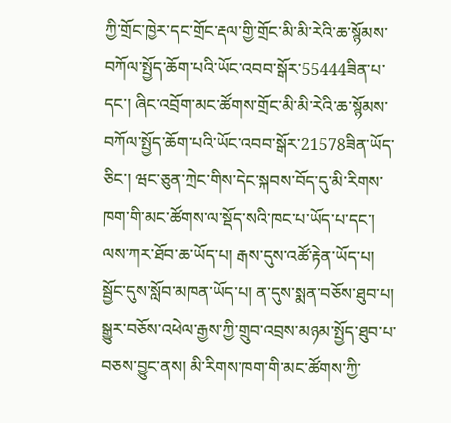ཀྱི་གྲོང་ཁྱེར་དང་གྲོང་རྡལ་གྱི་གྲོང་མི་མི་རེའི་ཆ་སྙོམས་བཀོལ་སྤྱོད་ཆོག་པའི་ཡོང་འབབ་སྒོར་55444ཟིན་པ་དང་། ཞིང་འབྲོག་མང་ཚོགས་གྲོང་མི་མི་རེའི་ཆ་སྙོམས་བཀོལ་སྤྱོད་ཆོག་པའི་ཡོང་འབབ་སྒོར་21578ཟིན་ཡོད་ཅིང་། ཝང་ཅུན་ཀྲེང་གིས་དེང་སྐབས་བོད་དུ་མི་རིགས་ཁག་གི་མང་ཚོགས་ལ་སྡོད་སའི་ཁང་པ་ཡོད་པ་དང་། ལས་ཀར་ཐོབ་ཆ་ཡོད་པ། རྒས་དུས་འཚོ་རྟེན་ཡོད་པ། སྦྱོང་དུས་སློབ་མཁན་ཡོད་པ། ན་དུས་སྨན་བཅོས་ཐུབ་པ། སྒྱུར་བཅོས་འཕེལ་རྒྱས་ཀྱི་གྲུབ་འབྲས་མཉམ་སྤྱོད་ཐུབ་པ་བཅས་བྱུང་ནས། མི་རིགས་ཁག་གི་མང་ཚོགས་ཀྱི་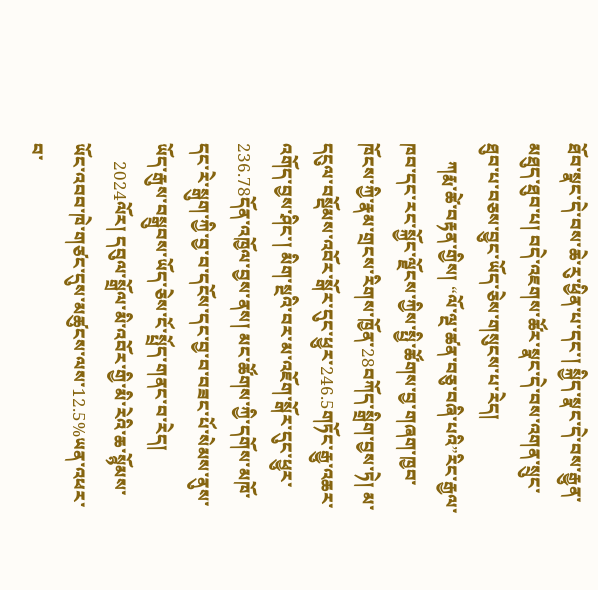ཐོབ་སྣང་དེ་བས་ཆེ་རུ་ཕྱིན་པ་དང་། སྐྱིད་སྣང་དེ་བས་རྒྱུན་མཐུད་ཐུབ་པ། བདེ་འཇགས་ཚོར་སྣང་དེ་བས་འགན་སྲུང་ཐུབ་པ་བཅས་བྱུང་ཡོད་ཅེས་གསུངས་པ་རེད།
    ཀརྨ་ཚེ་བརྟན་གྱིས། “ལོ་ལྔ་ཚན་བཅུ་བཞི་པའི”རིང་རྒྱལ་ཁབ་དང་རང་སྐྱོང་ལྗོངས་ཀྱིས་སྤྱི་ཚོགས་བྱ་གཞག་ཁྱབ་ཁོངས་ཀྱི་རྣམ་གྲངས་རིགས་ཁྱོན་28བཀོད་སྒྲིག་བྱས་ཏེ། མ་དངུལ་བསྡོམས་འབོར་སྒོར་དུང་ཕྱུར་246.5གཏོང་རྒྱུ་འཆར་འགོད་བྱས་ཤིང་། མིག་སྔའི་བར་མ་འཇོག་སྒོར་དུང་ཕྱུར་236.78དོན་འཁྱོལ་བྱས་ནས། མང་ཚོགས་ཀྱི་དགོས་མཁོ་དང་རེ་སྒུག་ཀྱི་བྱ་བ་དངོས་དང་བྱ་བ་བཟང་པོ་སེམས་ནུས་ཡོད་རྒུས་བསྒྲུབས་ཡོད་ཅེས་ངོ་སྤྲོད་གནང་བ་རེད།
    2024ལོར། དབུལ་སྒྲོལ་མི་འབོར་གྱི་མི་རེའི་ཆ་སྙོམས་ཡོང་འབབ་ཁེ་གཙང་དུས་མཚུངས་ལས་12.5%ཡན་འཕར་བ་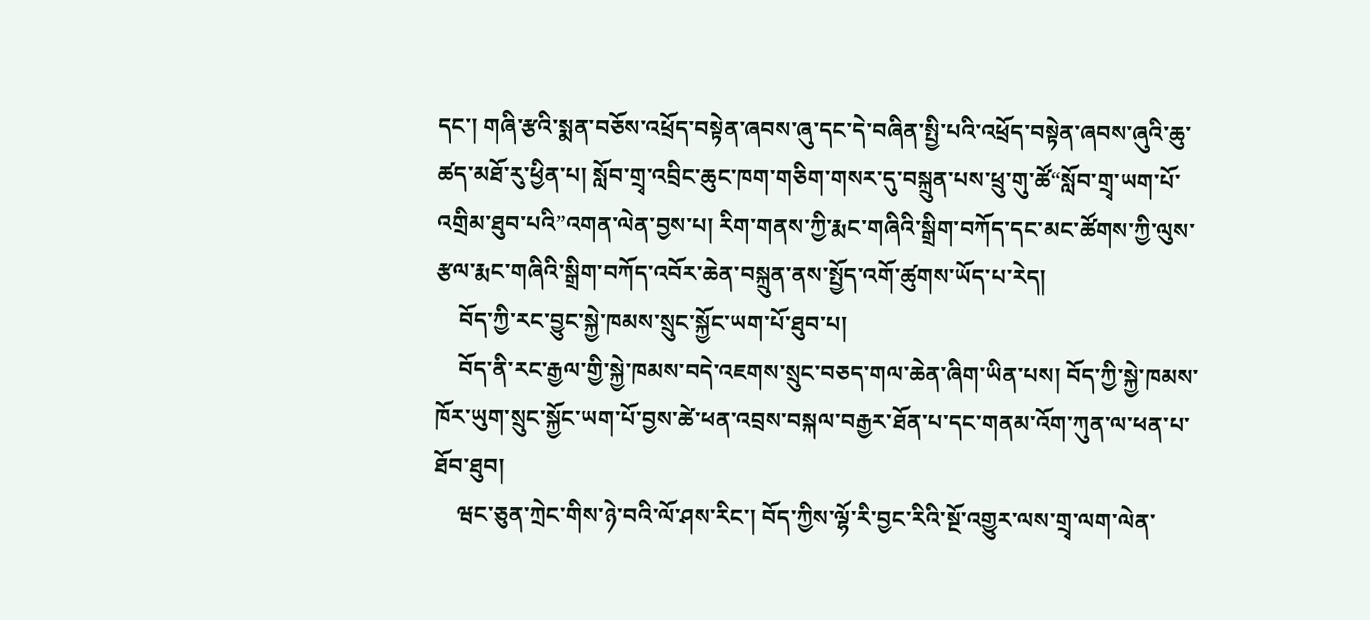དང་། གཞི་རྩའི་སྨན་བཅོས་འཕྲོད་བསྟེན་ཞབས་ཞུ་དང་དེ་བཞིན་སྤྱི་པའི་འཕྲོད་བསྟེན་ཞབས་ཞུའི་ཆུ་ཚད་མཐོ་རུ་ཕྱིན་པ། སློབ་གྲྭ་འབྲིང་ཆུང་ཁག་གཅིག་གསར་དུ་བསྐྲུན་པས་ཕྲུ་གུ་ཚོ“སློབ་གྲྭ་ཡག་པོ་འགྲིམ་ཐུབ་པའི”འགན་ལེན་བྱས་པ། རིག་གནས་ཀྱི་རྨང་གཞིའི་སྒྲིག་བཀོད་དང་མང་ཚོགས་ཀྱི་ལུས་རྩལ་རྨང་གཞིའི་སྒྲིག་བཀོད་འབོར་ཆེན་བསྐྲུན་ནས་སྤྱོད་འགོ་ཚུགས་ཡོད་པ་རེད།
    བོད་ཀྱི་རང་བྱུང་སྐྱེ་ཁམས་སྲུང་སྐྱོང་ཡག་པོ་ཐུབ་པ།
    བོད་ནི་རང་རྒྱལ་གྱི་སྐྱེ་ཁམས་བདེ་འཇགས་སྲུང་བཅད་གལ་ཆེན་ཞིག་ཡིན་པས། བོད་ཀྱི་སྐྱེ་ཁམས་ཁོར་ཡུག་སྲུང་སྐྱོང་ཡག་པོ་བྱས་ཚེ་ཕན་འབྲས་བསྐལ་བརྒྱར་ཐོན་པ་དང་གནམ་འོག་ཀུན་ལ་ཕན་པ་ཐོབ་ཐུབ།
    ཝང་ཅུན་ཀྲེང་གིས་ཉེ་བའི་ལོ་ཤས་རིང་། བོད་ཀྱིས་ལྷོ་རི་བྱང་རིའི་སྔོ་འགྱུར་ལས་གྲྭ་ལག་ལེན་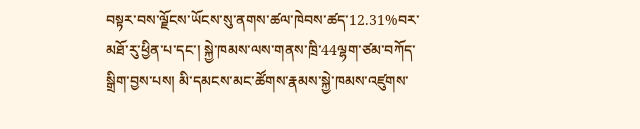བསྟར་བས་ལྗོངས་ཡོངས་སུ་ནགས་ཚལ་ཁེབས་ཚད་12.31%བར་མཐོ་རུ་ཕྱིན་པ་དང་། སྐྱེ་ཁམས་ལས་གནས་ཁྲི་44ལྷག་ཙམ་བཀོད་སྒྲིག་བྱས་པས། མི་དམངས་མང་ཚོགས་རྣམས་སྐྱེ་ཁམས་འཛུགས་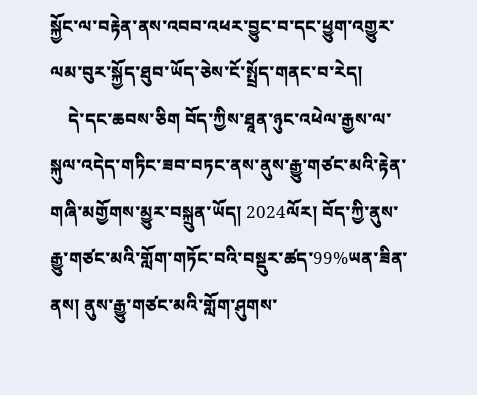སྐྱོང་ལ་བརྟེན་ནས་འབབ་འཕར་བྱུང་བ་དང་ཕྱུག་འགྱུར་ལམ་བུར་སྐྱོད་ཐུབ་ཡོད་ཅེས་ངོ་སྤྲོད་གནང་བ་རེད།
    དེ་དང་ཆབས་ཅིག བོད་ཀྱིས་ཐཱན་ཉུང་འཕེལ་རྒྱས་ལ་སྐུལ་འདེད་གཏིང་ཟབ་བཏང་ནས་ནུས་རྒྱུ་གཙང་མའི་རྟེན་གཞི་མགྱོགས་མྱུར་བསྐྲུན་ཡོད། 2024ལོར། བོད་ཀྱི་ནུས་རྒྱུ་གཙང་མའི་གློག་གཏོང་བའི་བསྡུར་ཚད་99%ཡན་ཟིན་ནས། ནུས་རྒྱུ་གཙང་མའི་གློག་ཤུགས་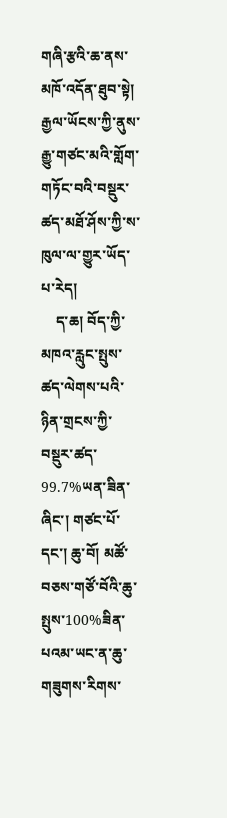གཞི་རྩའི་ཆ་ནས་མཁོ་འདོན་ཐུབ་སྟེ། རྒྱལ་ཡོངས་ཀྱི་ནུས་རྒྱུ་གཙང་མའི་གློག་གཏོང་བའི་བསྡུར་ཚད་མཐོ་ཤོས་ཀྱི་ས་ཁུལ་ལ་གྱུར་ཡོད་པ་རེད།
    ད་ཆ། བོད་ཀྱི་མཁའ་རླུང་སྤུས་ཚད་ལེགས་པའི་ཉིན་གྲངས་ཀྱི་བསྡུར་ཚད་99.7%ཡན་ཟིན་ཞིང་། གཙང་པོ་དང་། ཆུ་བོ། མཚོ་བཅས་གཙོ་བོའི་ཆུ་སྤུས་100%ཟིན་པའམ་ཡང་ན་ཆུ་གཟུགས་རིགས་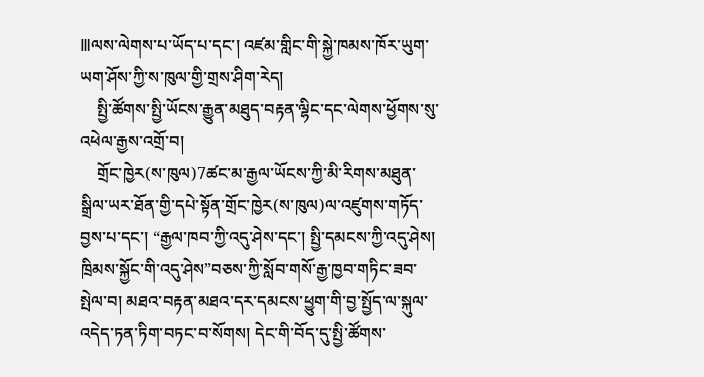Ⅲལས་ལེགས་པ་ཡོད་པ་དང་། འཛམ་གླིང་གི་སྐྱེ་ཁམས་ཁོར་ཡུག་ཡག་ཤོས་ཀྱི་ས་ཁུལ་གྱི་གྲས་ཤིག་རེད།
    སྤྱི་ཚོགས་སྤྱི་ཡོངས་རྒྱུན་མཐུད་བརྟན་ལྷིང་དང་ལེགས་ཕྱོགས་སུ་འཕེལ་རྒྱས་འགྲོ་བ།
    གྲོང་ཁྱེར(ས་ཁུལ)7ཚང་མ་རྒྱལ་ཡོངས་ཀྱི་མི་རིགས་མཐུན་སྒྲིལ་ཡར་ཐོན་གྱི་དཔེ་སྟོན་གྲོང་ཁྱེར(ས་ཁུལ)ལ་འཛུགས་གཏོད་བྱས་པ་དང་། “རྒྱལ་ཁབ་ཀྱི་འདུ་ཤེས་དང་། སྤྱི་དམངས་ཀྱི་འདུ་ཤེས། ཁྲིམས་སྐྱོང་གི་འདུ་ཤེས”བཅས་ཀྱི་སློབ་གསོ་རྒྱ་ཁྱབ་གཏིང་ཟབ་སྤེལ་བ། མཐའ་བརྟན་མཐའ་དར་དམངས་ཕྱུག་གི་བྱ་སྤྱོད་ལ་སྐུལ་འདེད་ཏན་ཏིག་བཏང་བ་སོགས། དེང་གི་བོད་དུ་སྤྱི་ཚོགས་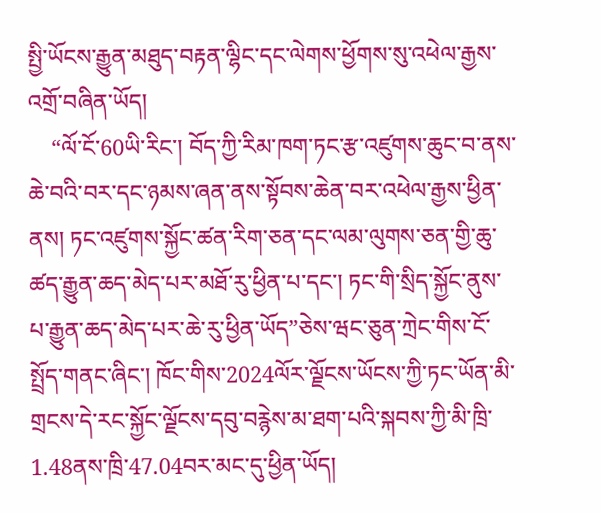སྤྱི་ཡོངས་རྒྱུན་མཐུད་བརྟན་ལྷིང་དང་ལེགས་ཕྱོགས་སུ་འཕེལ་རྒྱས་འགྲོ་བཞིན་ཡོད།
    “ལོ་ངོ་60ཡི་རིང་། བོད་ཀྱི་རིམ་ཁག་ཏང་རྩ་འཛུགས་ཆུང་བ་ནས་ཆེ་བའི་བར་དང་ཉམས་ཞན་ནས་སྟོབས་ཆེན་བར་འཕེལ་རྒྱས་ཕྱིན་ནས། ཏང་འཛུགས་སྐྱོང་ཚན་རིག་ཅན་དང་ལམ་ལུགས་ཅན་གྱི་ཆུ་ཚད་རྒྱུན་ཆད་མེད་པར་མཐོ་རུ་ཕྱིན་པ་དང་། ཏང་གི་སྲིད་སྐྱོང་ནུས་པ་རྒྱུན་ཆད་མེད་པར་ཆེ་རུ་ཕྱིན་ཡོད”ཅེས་ཝང་ཅུན་ཀྲེང་གིས་ངོ་སྤྲོད་གནང་ཞིང་། ཁོང་གིས་2024ལོར་ལྗོངས་ཡོངས་ཀྱི་ཏང་ཡོན་མི་གྲངས་དེ་རང་སྐྱོང་ལྗོངས་དབུ་བརྙེས་མ་ཐག་པའི་སྐབས་ཀྱི་མི་ཁྲི་1.48ནས་ཁྲི་47.04བར་མང་དུ་ཕྱིན་ཡོད།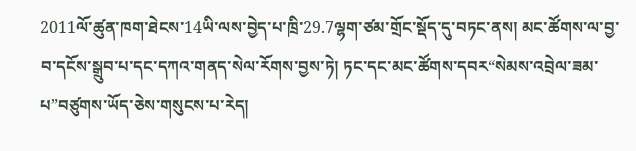2011ལོ་ཚུན་ཁག་ཐེངས་14ཡི་ལས་བྱེད་པ་ཁྲི་29.7ལྷག་ཙམ་གྲོང་སྡོད་དུ་བཏང་ནས། མང་ཚོགས་ལ་བྱ་བ་དངོས་སྒྲུབ་པ་དང་དཀའ་གནད་སེལ་རོགས་བྱས་ཏེ། ཏང་དང་མང་ཚོགས་དབར“སེམས་འབྲེལ་ཟམ་པ”བཙུགས་ཡོད་ཅེས་གསུངས་པ་རེད།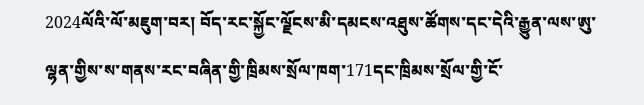2024ལོའི་ལོ་མཇུག་བར། བོད་རང་སྐྱོང་ལྗོངས་མི་དམངས་འཐུས་ཚོགས་དང་དེའི་རྒྱུན་ལས་ཨུ་ལྷན་གྱིས་ས་གནས་རང་བཞིན་གྱི་ཁྲིམས་སྲོལ་ཁག་171དང་ཁྲིམས་སྲོལ་གྱི་ངོ་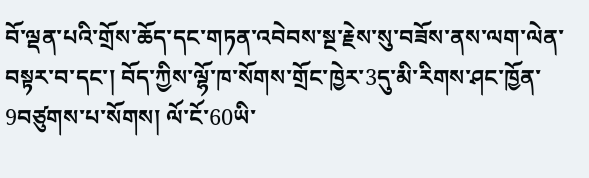བོ་ལྡན་པའི་གྲོས་ཆོད་དང་གཏན་འབེབས་སྔ་རྗེས་སུ་བཟོས་ནས་ལག་ལེན་བསྟར་བ་དང་། བོད་ཀྱིས་ལྷོ་ཁ་སོགས་གྲོང་ཁྱེར་3དུ་མི་རིགས་ཤང་ཁྱོན་9བཙུགས་པ་སོགས། ལོ་ངོ་60ཡི་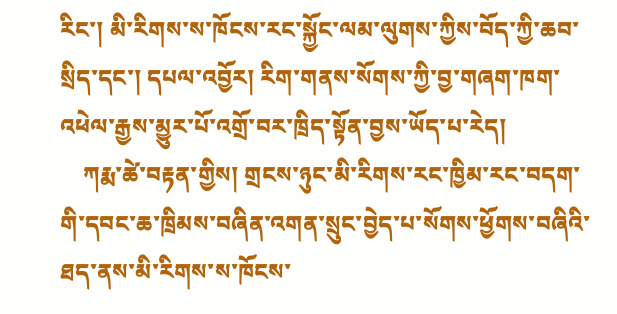རིང་། མི་རིགས་ས་ཁོངས་རང་སྐྱོང་ལམ་ལུགས་ཀྱིས་བོད་ཀྱི་ཆབ་སྲིད་དང་། དཔལ་འབྱོར། རིག་གནས་སོགས་ཀྱི་བྱ་གཞག་ཁག་འཕེལ་རྒྱས་མྱུར་པོ་འགྲོ་བར་ཁྲིད་སྟོན་བྱས་ཡོད་པ་རེད།
    ཀརྨ་ཚེ་བརྟན་གྱིས། གྲངས་ཉུང་མི་རིགས་རང་ཁྱིམ་རང་བདག་གི་དབང་ཆ་ཁྲིམས་བཞིན་འགན་སྲུང་བྱེད་པ་སོགས་ཕྱོགས་བཞིའི་ཐད་ནས་མི་རིགས་ས་ཁོངས་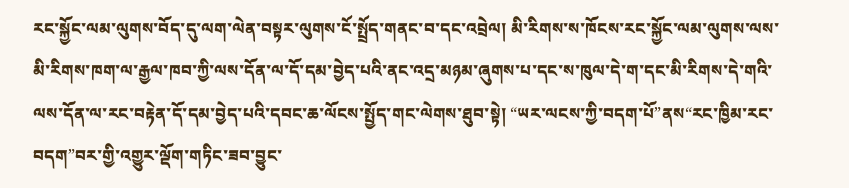རང་སྐྱོང་ལམ་ལུགས་བོད་དུ་ལག་ལེན་བསྟར་ལུགས་ངོ་སྤྲོད་གནང་བ་དང་འབྲེལ། མི་རིགས་ས་ཁོངས་རང་སྐྱོང་ལམ་ལུགས་ལས་མི་རིགས་ཁག་ལ་རྒྱལ་ཁབ་ཀྱི་ལས་དོན་ལ་དོ་དམ་བྱེད་པའི་ནང་འདྲ་མཉམ་ཞུགས་པ་དང་ས་ཁུལ་དེ་ག་དང་མི་རིགས་དེ་གའི་ལས་དོན་ལ་རང་བརྟེན་དོ་དམ་བྱེད་པའི་དབང་ཆ་ལོངས་སྤྱོད་གང་ལེགས་ཐུབ་སྟེ། “ཡར་ལངས་ཀྱི་བདག་པོ”ནས“རང་ཁྱིམ་རང་བདག”བར་གྱི་འགྱུར་ལྡོག་གཏིང་ཟབ་བྱུང་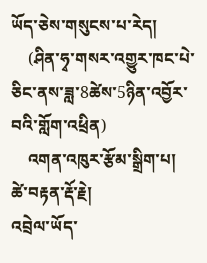ཡོད་ཅེས་གསུངས་པ་རེད།
    (ཤིན་ཧྭ་གསར་འགྱུར་ཁང་པེ་ཅིང་ནས་ཟླ་8ཚེས་5ཉིན་འབྱོར་བའི་གློག་འཕྲིན)
    འགན་འཁུར་རྩོམ་སྒྲིག་པ། ཚེ་བརྟན་རྡོ་རྗེ།
འབྲེལ་ཡོད་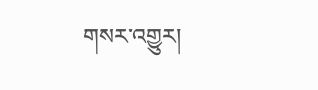གསར་འགྱུར།